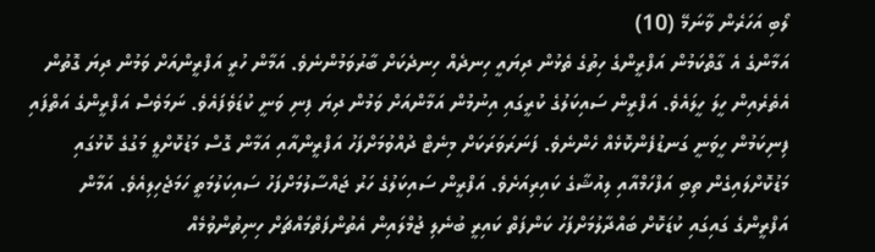ލޯބި އަހަރެން ވާނަމޭ (10)
އަމާންގެ އެ ގާތްކަމުން އަފްރީންގެ ހިތުގެ ތެޅުން ދިޔައީ ހިނދެއް ހިނދެކަށް ބާރުވަމުންނެވެ. އަމާން ހުރީ އަފްރީންއަށް ވަމުން ދިޔަ ގޮތުން އެތެރެއިން ހީލަ ހީލައެވެ. އަފްރީން ސައިކަލުގެ ކުރީގައި އިނުމުން އަމާންއަށް ވަމުން ދިޔަ ފިނި ވަނީ ކުޑަވެފައެވެ. ނަމަވެސް އަފްރީންގެ އަތްފައި ފިނިކަމުން ހީވަނީ ގަނޑުފެންކޮޅެއް ހެންނެވެ. ފަނަރަވަރަކަށް މިނެޓް ދުއްވުމަށްފަހު އަފްރީންއާއި އަމާން ގޮސް މަޑުކޮށްލީ މަގުގެ ކޮޅުގައި މަޑުކޮށްލައިގެން ތިބި އަފްހަމްއާއި ލިއުޝާގެ ކައިރިއަށެވެ. އަފްރީން ސައިކަލުގެ ހަރު ޖައްސާލުމަށްފަހު ސައިކަލުމަތީ ހަމަޖެހިލިއެވެ. އަމާން އަފްރީންގެ ގައިގައި ކުޑަކޮށް ބައްދާލުމަށްފަހު ކަންފަތް ކައިރީ ބުނެލި ޖުމްލައިން އެތުންފަތްމައްޗަށް ހިނިތުންވުމެއް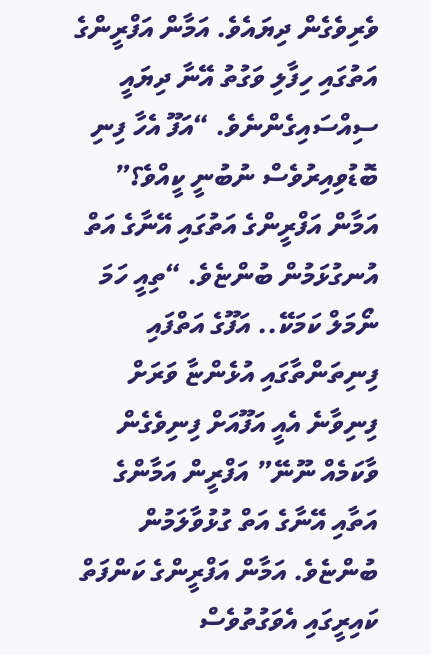ވެރިވެގެން ދިޔައެވެ. އަމާން އަފްރީންގެ އަތުގައި ހިފާލި ވަގުތު އޭނާ ދިޔައީ ސިއްސައިގެންނެވެ. “އަފޫ އެހާ ފިނި ބޮޑުވިއިރުވެސް ނުބުނީ ކީއްވެ؟” އަމާން އަފްރީންގެ އަތުގައި އޭނާގެ އަތް އުނގުޅަމުން ބުންޏެވެ. “ތިއީ ހަމަ ނޯމަލް ކަމަކޭ.. އަފޫގެ އަތްފައި ފިނިތަންތާގައި އުޅެންޏާ ވަރަށް ފިނިވާނެ އެއީ އަފޫއަށް ފިނިވެގެން ވާކަމެއް ނޫނޭ” އަފްރީން އަމާންގެ އަތާއި އޭނާގެ އަތް ގުޅުވާލަމުން ބުންޏެވެ. އަމާން އަފްރީންގެ ކަންފަތް ކައިރީގައި އެވަގުތުވެސް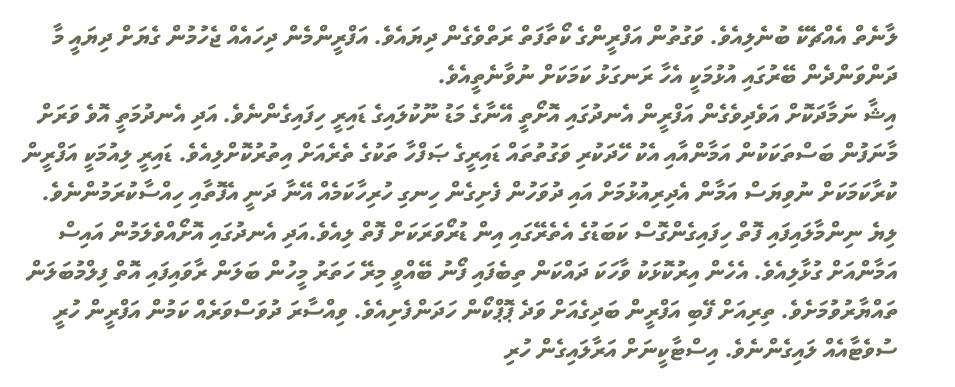ލާނެތް އެއްޗެކޭ ބުނެލިއެވެ. ވަގުތުން އަފްރީންގެ ކޯތާފަތް ރަތްވެގެން ދިޔައެވެ. އަފްރީންމެން ދިހައެއް ޖެހުމުން ގެޔަށް ދިޔައީ މާ ދަންވަންދެން ބޭރުގައި އުޅުމަކީ އެހާ ރަނގަޅު ކަމަކަށް ނުވާނެތީއެވެ.
އިޝާ ނަމާދަކޮށް އަވެދިވެގެން އަފްރީން އެނދުގައި އޮށޯތީ އޭނާގެ މަޑު ނޫކުލައިގެ ޑައިރީ ހިފައިގެންނެވެ. އަދި އެނދުމަތީ އޮވެ ވަރަށް މާނަފުން ބަސްތަކަކުން އަމާންއާއި އެކު ހޭދަކުރި ވަގުތުތައް ޑައިރީގެ ޞަފްހާ ތަކުގެ ތެރެއަށް އިތުރުކޮށްލިއެވެ. ޑައިރީ ލިއުމަކީ އަފްރީން ކުރާކަމަކަށް ނުވިޔަސް އަމާން އެދިރިއުޅުމަށް އައި ދުވަހުން ފެށިގެން ހިނގި ހުރިހާކަމެއް އޭނާ ދަނީ އެފޮތާއި ހިއްސާކުރަމުންނެވެ. ލިޔެ ނިންމާލައިފައި ފޮތް ހިފައިގެންގޮސް ކަބަޑުގެ އެތެރޭގައި އިން ޑުރޯވަރަކަށް ފޮތް ލިއެވެ.އަދި އެނދުގައި އޮށޯއްވެލަމުން އައިސް އަމާންއަށް ގުޅާލިއެވެ. އެހެން އިރުކޮޅަކު ވާހަކަ ދައްކަން ތިބެފައި ފޯނު ބޭއްވީ މިރޭ ހަތަރު މީހުން ބަލަން ރާވައިފައި އޮތް ފިލްމުބަލަން ތައްޔާރުވުމަށެވެ. ތިރިއަށް ފޭބި އަފްރީން ބަދިގެއަށް ވަދެ ޕޮޕްކޯން ހަދަންފެށިއެވެ. ވިއްސާރަ ދުވަސްވަރެއް ކަމުން އަފްރީން ހުރީ ސުވެޓާއެއް ލައިގެންނެވެ. އިސްޓާކީނަށް އަރާލައިގެން ހުރި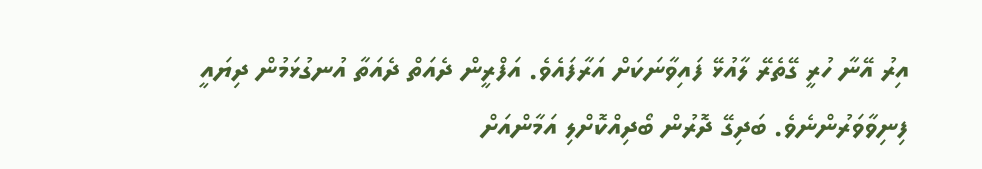އިރު އޭނާ ހުރީ ގޭތެރޭ ލާއުޅޭ ފައިވާނަކަށް އަރާފައެވެ. އަފްރީން ދެއަތް ދެއަތާ އުނގުޅަމުން ދިޔައީ ފިނިވާވަރުންނެވެ. ބަދިގޭ ދޮރުން ބޯދިއްކޮށްލި އަމާންއަށް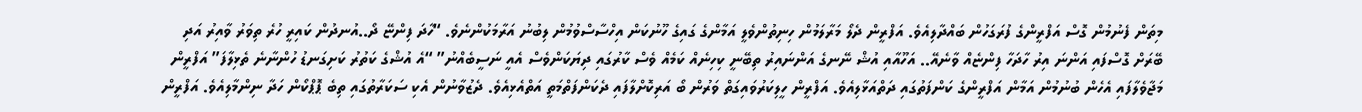މިތަން ފެނުމުން ގޮސް އަފްރީންގެ ފުރަގަހުން ބައްދާލިއެވެ. އަފްރީން ދެލޯ މަރާލަމުން ހިނިތުންވެލީ އަމާންގެ ގައިގެ ހޫނުކަން އިހްސާސްވުމުން ލިބުނު އަރާމަކުންނެވެ. “ހާދަ ފިންޏޭ ދޯ..އުނދުން ކައިރީ ހުރެ ތިވަރު ވާއިރު އަދި ބޭރަށް ގޮސްފައި އަންނަ އިރު ހާދަހާ ފިންޏެއް ވާނެއޭ.. އަހޫއާއި އުޝް ނޭނގެ އަންނައިރު ތިބޭނީ ކިހިނެއް ކަމެއް ވެސް ކާރުގައި ދިޔަކަންވެސް އެއީ ނަސީބެއްނު” “އެ އުޝްގެ ކަތުރު ކަށިގަނޑު ހުންނާނެ ތެޅިލާފަ” އަފްރީން މަޖާވެލާފައި އެހެން ބުނުމުން އަމާން އަފްރީންގެ ކަންފަތުގައި ދަތްއަޅާލިއެވެ. އަފްރީން ހީލިކަރުވައިގަތް ވަރުން ބޯ އަރިކޮށްލާފައި ދެކަންފަތްމަތީ އަތްއެޅިއެވެ. ދެޒުވާނުން އެކި ސަކަރާތުގައި ތިބެ ޕޮޕްކޯން ހަދާ ނިންމާލިއެވެ. އަފްރީން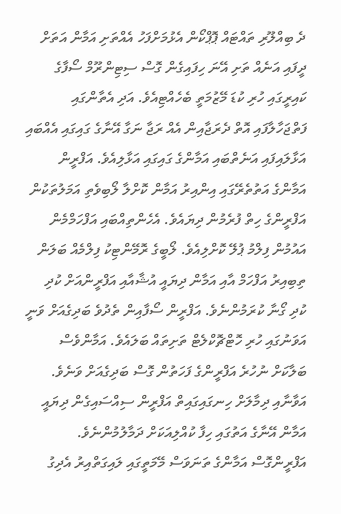ދެ ބިއްލޫރި ތައްޓައް ޕޮޕްކޯން އެޅުމަށްފަހު އެއްތަށި އަމާން އަތަށް ދީފައި އަނެއް ތަށި އޭނަ ހިފައިގެން ގޮސް ސިޓިންރޫމް ސޯފާގެ ކައިރީގައި ހުރި ކުޑަ މޭޒުމަތީ ބެހެއްޓިއެވެ. އަދި އެތާންގައި ފަތްޖަހާލާފައި އޮތް ދެރަޖާއިން އެއް ރަޖާ ނަގާ އޭނާގެ ގައިގައި އެއްބައި އަޅާލައިފައި އަނެތްބައި އަމާންގެ ގައިގައި އަޅާލިއެވެ. އަފްރީން އަމާންގެ އަތުތެރޭގައި އިންއިރު އަމާން ކޮށްލާ ލޯބިވެތި އަމަލުތަކުން އަފްރީންގެ ހިތް ފުރެމުން ދިޔައެވެ. އެހެންތިއްބައި އަފްހަމްމެން އައުމުން ފިލްމު ޕުލޭ ކޮށްލިއެވެ. ލޯބީގެ ރޮމޭންޓިކު ފިލްމެއް ބަލަން ތިބިއިރު އަފްހަމް އާއި އަމާން ދިޔައީ އުޝާއާއި އަފްރީންއަށް ކުދި ކުދި ގޯނާ ކުރަމުންނެވެ. އަފްރީން ސޯފާއިން ތެދުވެ ބަދިގެއަށް ވަނީ އަވަނުގައި ހުރި ހޮޓްޗޮކްލެޓް ތަށިތައް ބަލައެވެ. އަމާންވެސް ބަލާކަށް ނުހުރެ އަފްރީންގެ ފަހަތުން ގޮސް ބަދިގެއަށް ވަނެވެ. އަވާނާއި ދިމާލަށް ހިނގައިގައިތް އަފްރީން ސިއްސައިގެން ދިޔައީ އަމާން އޭނާގެ އަތުގައި ހިފާ ކުއްލިއަކަށް ދަމާލުމުންނެވެ. އަފްރީންގޮސް އަމާންގެ ތަނަވަސް މޭމަތީގައި ލައިގަތްއިރު އެދިގު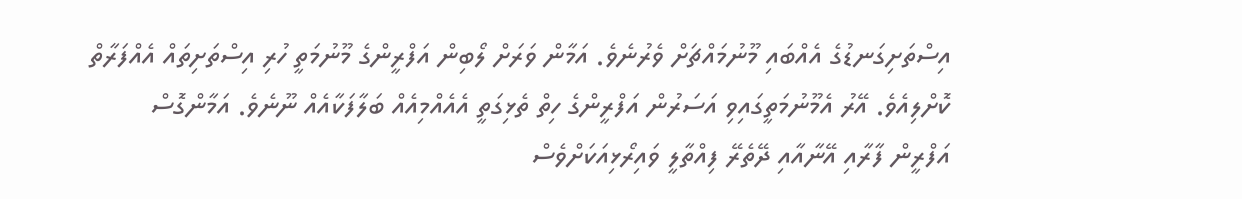އިސްތަށިގަނޑުގެ އެއްބައި މޫނުމައްޗަށް ވެރުނެވެ. އަމާން ވަރަށް ލޯބިން އަފްރީންގެ މޫނުމަތީ ހުރި އިސްތަށިތައް އެއްފަރާތް ކޮށްލިއެވެ. އޭރު އެމޫނުމަތީގައިވި އަސަރުން އަފްރީންގެ ހިތް ތެޅިގަތީ އެއެއްމިއެއް ބަލާފަކާއެއް ނޫނެވެ. އަމާންގޮސް އަފްރީން ފާރާއި އޭނާއާއި ދޭތެރޭ ފިއްތާލީ ވައިރޯޅިއަކަށްވެސް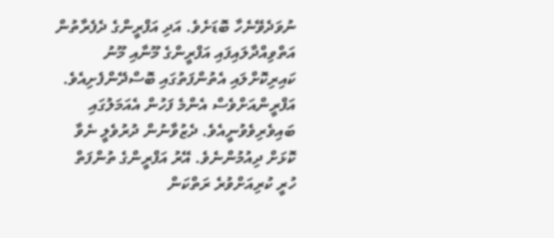ނުވަދެވޭނެހާ ބޮޑަށެވެ. އަދި އަފްރީންގެ ދެފެރާތުން އަތްވިއްދާލައިފައި އަފްރީންގެ މޫނާއި މޫނު ކައިރިކޮށްލައި އެތުންފަތުގައި ބޮސްދޭންފެށިއެވެ. އަފްރީންއަށްވެސް އެންމެ ފަހުން އެއަމަލުގައި ބައިވެރިވެވުނީއެވެ. ދެޒުވާނުން ދުރުވެލީ ނެވާ ކޮޅަށް ދިއުމުންނެވެ. އޭރު އަފްރީންގެ ތުންފަތް ހުރީ ކުރިއަށްވުރެ ރަތްކަން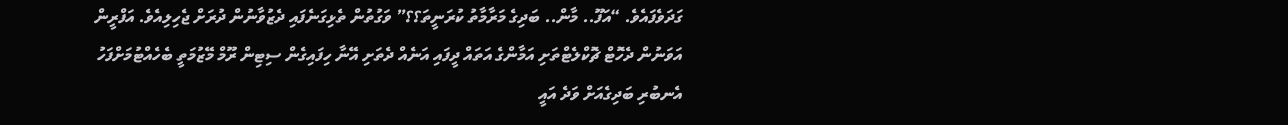ގަދަވެފައެވެ. “އަފޫ.. މާން.. ބަދިގެ މަރާމާތު ކުރަނީތަ؟؟” ވަގުތުން ތެޅިގަނެފައި ދެޒުވާނުން ދުރަށް ޖެހިލިއެވެ. އަފްރީން އަވަނުން ދެހޮޓް ޗޮކްލެޓްތަށި އަމާންގެ އަތައް ދީފައި އަނެއް ދެތަށި އޭނާ ހިފައިގެން ސިޓިން ރޫމް މޭޒުމަތީ ބެހެއްޓުމަށްފަހު އެނބުރި ބަދިގެއަށް ވަދެ އައީ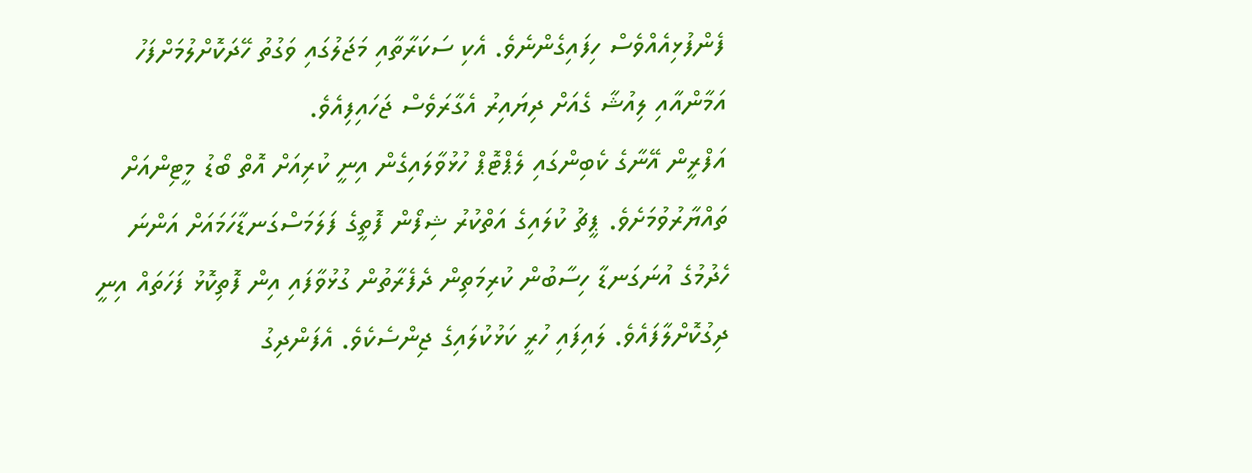ފެންފުޅިއެއްވެސް ހިފައިގެންނެވެ. އެކި ސަކަރާތާއި މަޖަލުގައި ވަގުތު ހޭދަކޮށްލުމަށްފަހު އަމާންއާއި ލިއުޝާ ގެއަށް ދިޔައިރު އެގާރަވެސް ޖަހައިފިއެވެ.
އަފްރީން އޭނާގެ ކެބިންގައި ލެޕްޓޮޕް ހުޅުވާލައިގެން އިނީ ކުރިއަށް އޮތް ބޯޑު މީޓިންއަށް ތައްޔާރުވުމަށެވެ. ޕީޗު ކުލައިގެ އަތްކުރު ޝިފޯން ފޮތީގެ ފަލަމަސްގަނޑާހަމައަށް އަންނަ ހެދުމުގެ އުނަގަނޑާ ހިސާބުން ކުރިމަތިން ދެފެރާތުން ގުޅުވާފައި އިން ފޮތިކޮޅު ފަހަތައް އިނީ ދިގުކޮށްލާފައެވެ. ލައިފައި ހުރީ ކަޅުކުލައިގެ ޖިންސެކެވެ. އެފަންދިގު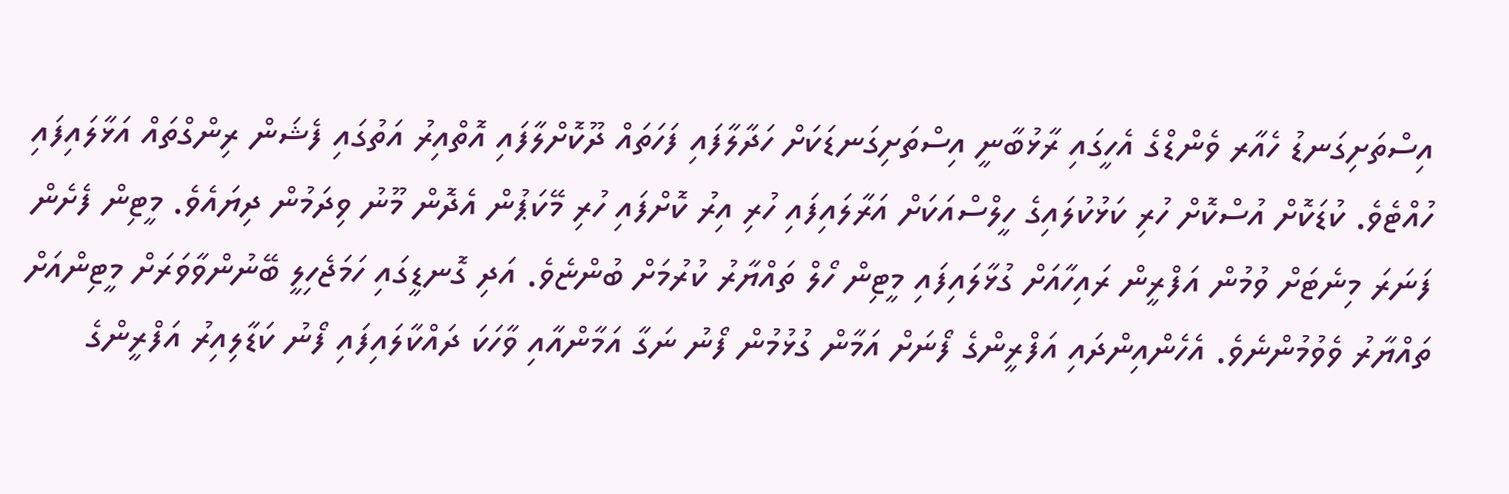އިސްތަށިގަނޑު ހެއާރ ވެންޑްގެ އެހީގައި ރާޅުބާނީ އިސްތަށިގަނޑަކަށް ހަދާލާފައި ފަހަތައް ދޫކޮށްލާފައި އޮތްއިރު އަތުގައި ފެޝަން ރިންގްތައް އަޅާލައިފައި ހުއްޓެވެ. ކުޑަކޮށް އުސްކޮށް ހުރި ކަޅުކުލައިގެ ހީލްސްއަކަށް އަރާލައިފައި ހުރި އިރު ކޮށްފައި ހުރި މޭކަޕުން އެދޮން މޫނު ވިދަމުން ދިޔައެވެ. މީޓިން ފެށެން ފަނަރަ މިނެޓަށް ވުމުން އަފްރީން ރައިހާއަށް ގުޅާލައިފައި މީޓިން ހޯލް ތައްޔާރު ކުރުމަށް ބުންޏެވެ. އަދި ގޮނޑީގައި ހަމަޖެހިލީ ބޭނުންވާވަރަށް މީޓިންއަށް ތައްޔާރު ވެވުމުންނެވެ. އެހެންއިންދައި އަފްރީންގެ ފޯނަށް އަމާން ގުޅުމުން ފޯނު ނަގާ އަމާންއާއި ވާހަކަ ދައްކާލައިފައި ފޯނު ކަޑާލިއިރު އަފްރީންގެ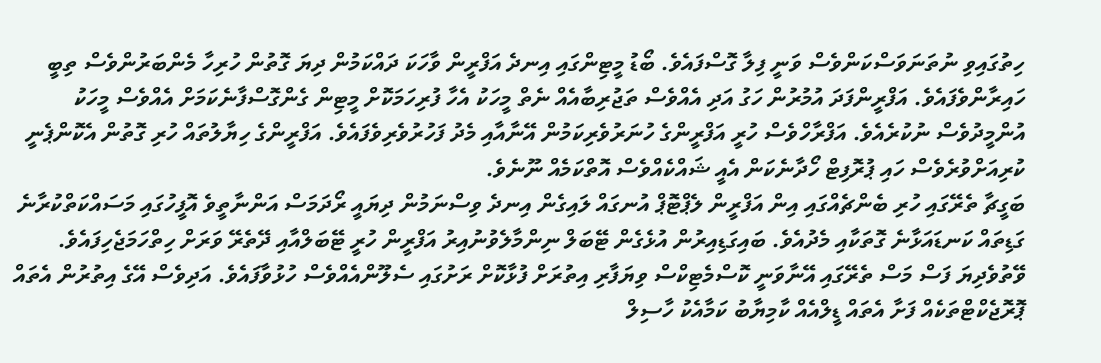ހިތުގައިވި ނުތަނަވަސްކަންވެސް ވަނީ ފިލާ ގޮސްފައެވެ. ބޯޑު މީޓިންގައި އިނދެ އަފްރީން ވާހަކަ ދައްކަމުން ދިޔަ ގޮތުން ހުރިހާ މެންބަރުންވެސް ތިބީ ހައިރާންވެފައެވެ. އަފްރީންފަދަ އުމުރުން ހަގު އަދި އެއްވެސް ތަޖުރިބާއެއް ނެތް މީހަކު އެހާ ފުރިހަމަކޮށް މީޓިން ގެންގޮސްފާނެކަމަށް އެއްވެސް މީހަކު އުންމީދުވެސް ނުކުރެއެވެ. އަފްރާހްވެސް ހުރީ އަފްރީންގެ ހުނަރުވެރިކަމުން އޭނާއާއި މެދު ފަހުރުވެރިވެފައެވެ. އަފްރީންގެ ހިޔާލުތައް ހުރި ގޮތުން އެކޮންޕެނީ ކުރިއަށްވުރެވެސް ހައި ޕުރޮފިޓް ހޯދާނެކަން އެއީ ޝައްކެއްވެސް އޮތްކަމެއް ނޫނެވެ.
ބަގީޗާ ތެރޭގައި ހުރި ބެންޗެއްގައި އިން އަފްރީން ލެޕްޓޮޕް އުނގައް ލައިގެން އިނދެ ވިސްނަމުން ދިޔައީ ރޯދަމަސް އަންނާތީވެ އޮފީހުގައި މަސައްކަތްކުރާނެ ގަޑިތައް ކަނޑައަޅާނެ ގޮތަކާއި މެދުއެވެ. ބައިގަޑިއިރުން އުޅެގެން ޓޭބަލް ނިންމާލެވުނުއިރު އަފްރީން ހުރީ ޓޭބަލްއާއި ދޭތެރޭ ވަރަށް ހިތްހަމަޖެހިފައެވެ. ވޭތުވެދިޔަ ފަސް މަސް ތެރޭގައި އޭނާވަނީ ކޮސްމެޓިކްސް ވިޔަފާރި އިތުރަށް ފުޅާކޮށް ރަށުގައި ސެލޫންއެއްވެސް ހުޅުވާފައެވެ. އަދިވެސް އޭގެ އިތުރުން އެތައް ޕޮރޮޖެކްޓްތަކެއް ފަށާ އެތައް ޑީލްއެއް ކާމިޔާބު ކަމާއެކު ހާސިލް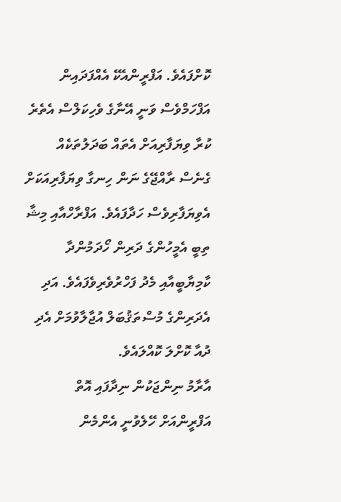ކޮށްފައެވެ. އަފްރީންއެކޭ އެއްފަދައިން އަފްހަމްވެސް ވަނީ އޭނާގެ ވެހިކަލްސް އެތެރެ ކުރާ ވިޔަފާރިއަށް އެތައް ބަދަލުތަކެއް ގެނެސް ރާއްޖޭގެ ނަން ހިނގާ ވިޔަފާރިއަކަށް އެވިޔަފާރިވެސް ހަދާފައެވެ. އަފްރާހްއާއި މިޝާ ތިބީ އެމީހުންގެ ދަރިން ހޯދަމުންދާ ކާމިޔާބީއާއި މެދު ފަހްރުވެރިވެފައެވެ. އަދި އެދަރިންގެ މުސްތަޤުބަލް އުޖާލާވުމަށް އެދި ދުއާ ކޮށްލަ ކޮއްލައެވެ.
އާރާމު ނިންޖަކުން ނިދާފައި އޮތް އަފްރީންއަށް ހޭލެވުނީ އެންމެން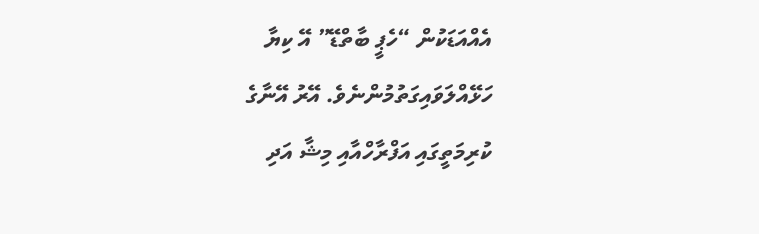އެއްއަޑަކުން “ހެޕީ ބާތްޑޭ” އޭ ކިޔާ ހަޅޭއްލަވައިގަތުމުންނެވެ. އޭރު އޭނާގެ ކުރިމަތީގައި އަފްރާހްއާއި މިޝާ އަދި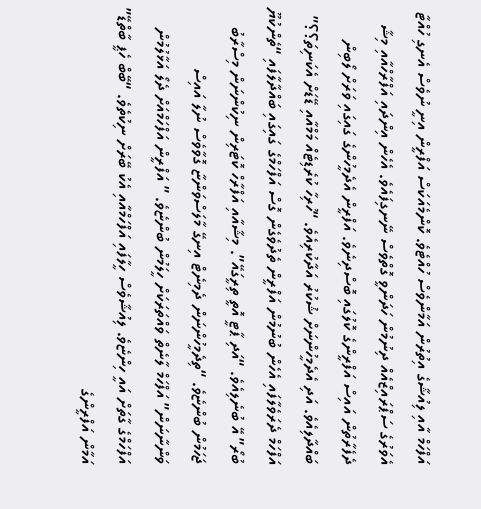އަފްހަމް އާއި ލިއުޝާގެ އިތުރުން އަމާންވެސް ހުއްޓެވެ. ކޮންމެއަކަސް އަފްރީން އިނީ ނުވެސް އެނގި ހުއްޓާ އެވަރުގެ ސަޕްރައިޒްއެއް ދިނުމުން ހަދަންވީ ގޮތްވެސް ނޭނގިފައެވެ. އެހެން އިންދައި އަފްރާހްއާއި މިޝާ ދެފެރާތުން އައިސް އަފްރީންގެ ކޮލުގައި ބޮސްދިނެވެ. އަފްރީން އެދެމީހުންގެ ގައިގައި ވަރަށް ލޯބިން ބައްދާލިއެވެ. އަދި އެދެމީހުންނަށް ޝުކުރު އަދާކުރިއެވެ. “ހުރިހާ ކުރެޑިޓެއް މަމްއާއި ޑޭޑަށް އެކަނިތަ؟؟” އަފްހަމް ދެރަވެލާފައި އެހެން ބުނުމުން އަފްރީން ތެދުވެގެން ގޮސް އަފްހަމްގެ ގައިގައި ބައްދާލާފައި “ތެންކުޔޫ ބުރޯ” އޭ ބުނެލިއެވެ. “އަދި ޕާޓީ އޮތީ ތިރީގައޭ”. މިޝާއާއި އަފްރާހް ކޮޓަރިން ނިކުންނަން މިސްރާބު ޖަހަމުން ބުންޏެވެ. “ތިދެމީހުންނަން ދެމިނެޓް އިނގޭ މާލަސްވަންޏާ ގޮވާވެސް ނުލާ އައިސް ވަންނާނަން” އަފްހަމް ލާނެތް ވައްތަރަކަށް ހީލަމުން ބުންޏެވެ. ” އަފްރީން އަފްހަމްއަށް ދެލޯ އަޅާލުމުން އަފްހަމްގެ ގާތަށް އައީ ހިންޏެވެ. ލިއުޝާވެސް ހީލާފައި އަފްހަމްއާއި އެކު ބޭރަށް ނިކުތެވެ. “ބޭބް ހެޕީ ބާތްޑޭ” އަމާން އަފްރީންގެ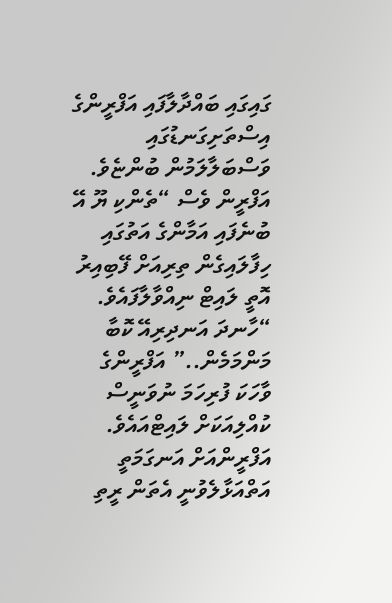ގައިގައި ބައްދާލާފައި އަފްރީންގެ އިސްތަށިގަނޑުގައި ވަސްބަލާލަމުން ބުންޏެވެ. އަފްރީން ވެސް “ތެންކި ޔޫ އޭ ބުނެފައި އަމާންގެ އަތުގައި ހިފާލައިގެން ތިރިއަށް ފޭބިއިރު އޮތީ ލައިޓް ނިއްވާލާފައެވެ. “ހާނދަ އަނދިރިއޭ ކޮބާ މަންމަމެން..” އަފްރީންގެ ވާހަކަ ފުރިހަމަ ނުވަނީސް ކުއްލިއަކަށް ލައިޓްއައެވެ. އަފްރީންއަށް އަނގަމަތީ އަތްއަޅާލެވުނީ އެތަން ރީތި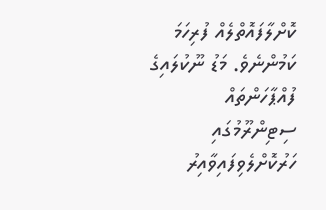ކޮށްލާފައޮތްލެއް ފުރިހަމަ ކަމުންނެވެ. މަޑު ނޫކުލައިގެ ފުއްޕާހަންތައް ސިޓިންރޫމުގައި ހަރުކޮށްލެވިފައިވާއިރު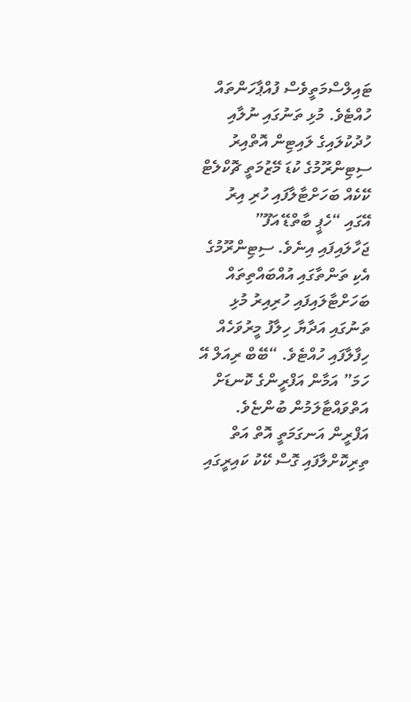ޓައިލްސްމަތީވެސް ފުއްޕާހަންތައް ހުއްޓެވެ. މުޅި ތަނުގައި ނުލާއި ހުދުކުލައިގެ ލައިޓިން އޮތްއިރު ސިޓިންރޫމުގެ ކުޑަ މޭޒުމަތީ ޗޮކްލެޓް ކޭކެއް ބަހަށްޓާލާފައި ހުރި އިރު އޭގައި “ހެޕީ ބާތްޑޭ އަފޫ” ޖަހާލައިފައި އިނެވެ. ސިޓިންރޫމުގެ އެކި ތަންތާގައި އުއްބައްތިތައް ބަހަށްޓާލައިފައި ހުރިއިރު މުޅި ތަނުގައި އަދާޔާ ހިލާފު މީރުވަހެއް ހިފާލާފައި ހުއްޓެވެ. “ބޭބް ރިއަލް އޭ ހަމަ” އަމާން އަފްރީންގެ ކޮނޑަށް އަތްވައްޓާލަމުން ބުންޏެވެ. އަފްރީން އަނގަމަތީ އޮތް އަތް ތިރިކޮށްލާފައި ގޮސް ކޭކު ކައިރީގައި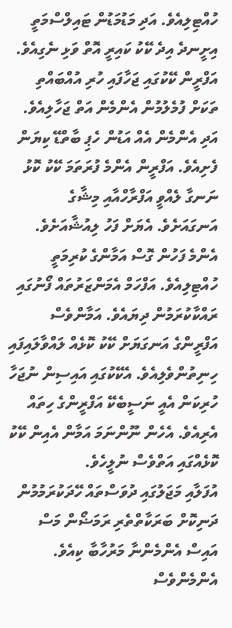ހުއްޓިލިއެވެ. އަދި މަޑުމަޑުން ޓައިލްސްމަތީ އިށީނދެ އިދެ ކޭކު ކައިރީ އޮތް ވަޅި ނެގިއެވެ. އަފްރީން ކޭކުގައި ޖަހާފައި ހުރި އުއްބައްތި ތަކަށް ފުމެލުމުން އެންމެން އަތް ޖަހާލިއެވެ. އަދި އެންމެން އެއް އަޑުން ހެޕި ބާތްޑޭ ކިޔަން ފެށިއެވެ. އަފްރީން އެންމެ ފުރަތަމަ ކޭކު ކޮޅު ނަނގާ ލެއްވީ އަފްރާހްއާއި މިޝާގެ އަނގައަށެވެ. އެޔަށް ފަހު ލިއުޝާއަށެވެ. އެންމެ ފަހުން ގޮސް އަމާންގެ ކުރިމަތީ ހުއްޓިލިއެވެ. އަފްހަމް އެމަންޒަރުތައް ފޯނުގައި ރައްކާކުރަމުން ދިޔައެވެ. އަމާންވެސް އަފްރީންގެ އަނގަޔަށް ކޭކު ކޮޅެއް ލައްވާލައިފައި ހިނިތުންވެލިއެވެ. އެކޭކުގައި އައިސިން ނުޖަހާ ހުރިކަން އެއީ ނަސީބެކޭ އަފްރީންގެ ހިތައް އެރިއެވެ. އެހެން ނޫންނަމަ އަމާން އެއިން ކޭކު ކޮޅެއްގައި އަތްވެސް ނުލީހެވެ.
އުފަލާއި މަޖަލުގައި ދުވަސްތައް ހޭދަކުރަމުމުން ދަނިކޮށް ބަރަކާތްތެރި ރަމަޟޯން މަސް އައިސް އެންމެންނާ މަރުހާބާ ކިއެވެ. އެންމެންވެސް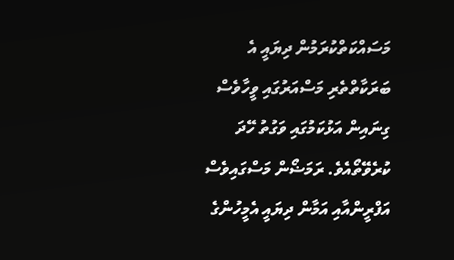މަސައްކަތްކުރަމުން ދިޔައީ އެ ބަރަކާތްތެރި މަސްއަރުގައި ވީހާވެސް ގިނައިން އަޅުކަމުގައި ވަގުތު ހޭދަ ކުރެވޭތޯއެވެ. ރަމަޟޯން މަސްގައިވެސް އަފްރީންއާއި އަމާން ދިޔައީ އެމީހުންގެ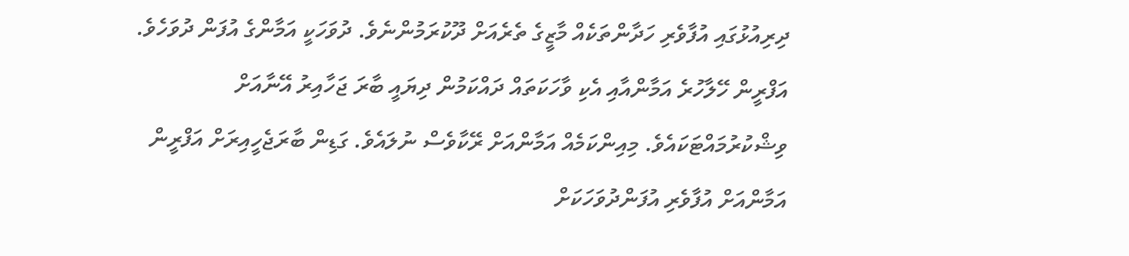ދިރިއުޅުގައި އުފާވެރި ހަދާންތަކެއް މާޒީގެ ތެރެއަށް ދޫކުރަމުންނެވެ. ދުވަހަކީ އަމާންގެ އުފަން ދުވަހެވެ. އަފްރީން ހޭލާހުރެ އަމާންއާއި އެކި ވާހަކަތައް ދައްކަމުން ދިޔައީ ބާރަ ޖަހާއިރު އޭނާއަށް ވިޝްކުރުމައްޓަކައެވެ. މިއިންކަމެއް އަމާންއަށް ރޭކާވެސް ނުލައެވެ. ގަޑިން ބާރަޖެހީއިރަށް އަފްރީން އަމާންއަށް އުފާވެރި އުފަންދުވަހަކަށް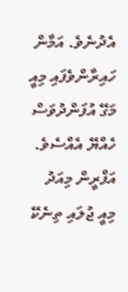އެދުނެވެ. އަމާން ހައިރާންވެފައި މިއީ މަގޭ އުފަންދުވަސް ހެއްޔޭ އެއްސެވެ. އަފްރީން މިއަދު މިއީ ޖުލައި ތިނެކޭ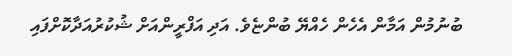ބުނުމުން އަމާން އެހެން ހެއްޔޭ ބުންޏެވެ. އަދި އަފްރީންއަށް ޝުކުރުއަދާކޮށްފައި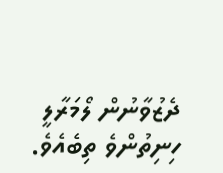ދެޒުވާނުން ލޯމަރާލީ ހިނިތުންވެ ތިބެއެވެ.